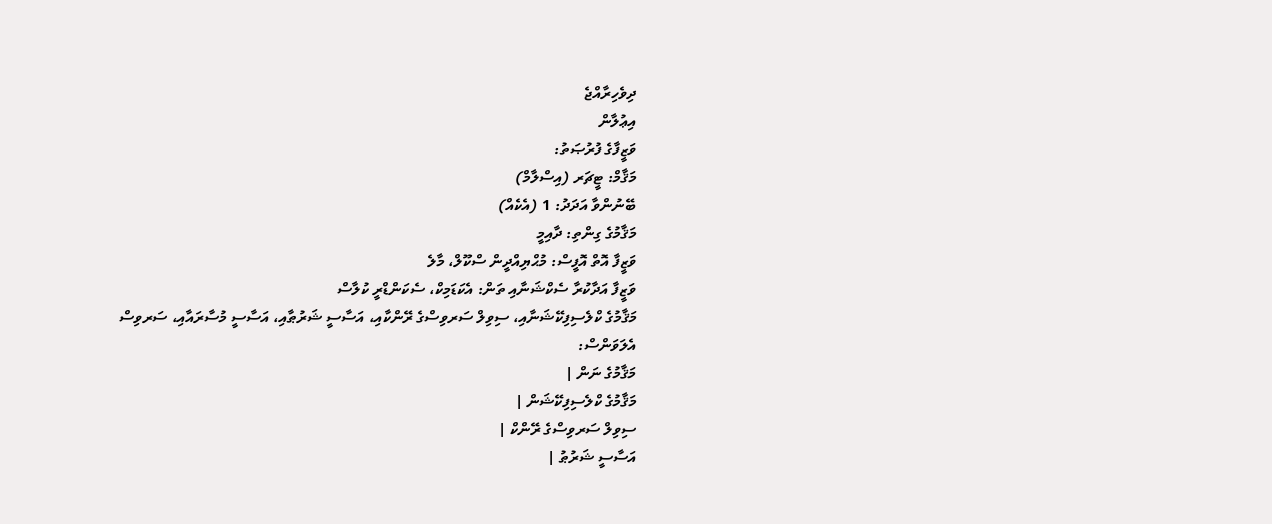ދިވެހިރާއްޖެ
އިޢުލާން
ވަޒީފާގެ ފުރުޞަތު:
މަޤާމް: ޓީޗަރ (އިސްލާމް)
ބޭނުންވާ އަދަދު: 1 (އެކެއް)
މަޤާމުގެ ގިންތި: ދާއިމީ
ވަޒީފާ އޮތް އޮފީސް: މުޙްޔިއްދީން ސްކޫލް، މާލެ
ވަޒީފާ އަދާކުރާ ސެކްޝަނާއި ތަން: އެކަޑަމިކް، ސެކަންޑްރީ ކުލާސް
މަޤާމުގެ ކްލެސިފިކޭޝަނާއި، ސިވިލް ސަރވިސްގެ ރޭންކާއި، އަސާސީ ޝަރުޠާއި، އަސާސީ މުސާރައާއި، ސަރވިސް އެލަވަންސް:
މަޤާމުގެ ނަން |
މަޤާމުގެ ކްލެސިފިކޭޝަން |
ސިވިލް ސަރވިސްގެ ރޭންކް |
އަސާސީ ޝަރުޠު |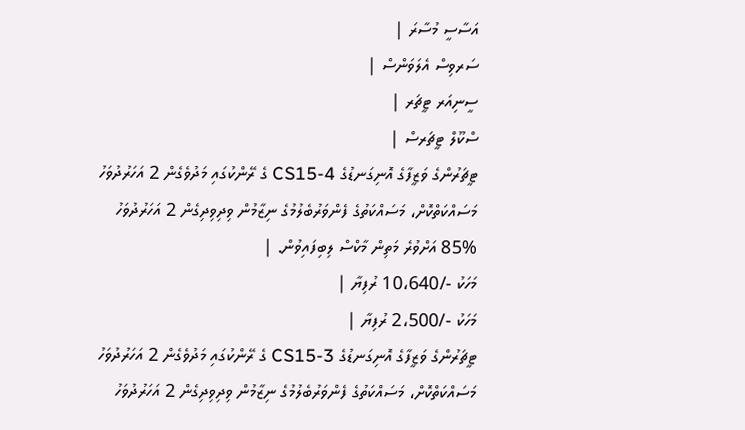އަސާސީ މުސާރަ |
ސަރވިސް އެލަވަންސް |
ސީނިއަރ ޓީޗަރ |
ސްކޫލް ޓީޗަރސް |
ޓީޗަރުންގެ ވަޒީފާގެ އޮނިގަނޑުގެ CS15-4 ގެ ރޭންކުގައި މަދުވެގެން 2 އަހަރުދުވަހު މަސައްކަތްކޮށް، މަސައްކަތުގެ ފެންވަރުބެލުމުގެ ނިޒާމުން ވިދިވިދިގެން 2 އަހަރުދުވަހު %85 އަށްވުރެ މަތިން މާކްސް ލިބިފައިވުން. |
މަހަކު -/10،640 ރުފިޔާ |
މަހަކު -/2،500 ރުފިޔާ |
ޓީޗަރުންގެ ވަޒީފާގެ އޮނިގަނޑުގެ CS15-3 ގެ ރޭންކުގައި މަދުވެގެން 2 އަހަރުދުވަހު މަސައްކަތްކޮށް، މަސައްކަތުގެ ފެންވަރުބެލުމުގެ ނިޒާމުން ވިދިވިދިގެން 2 އަހަރުދުވަހު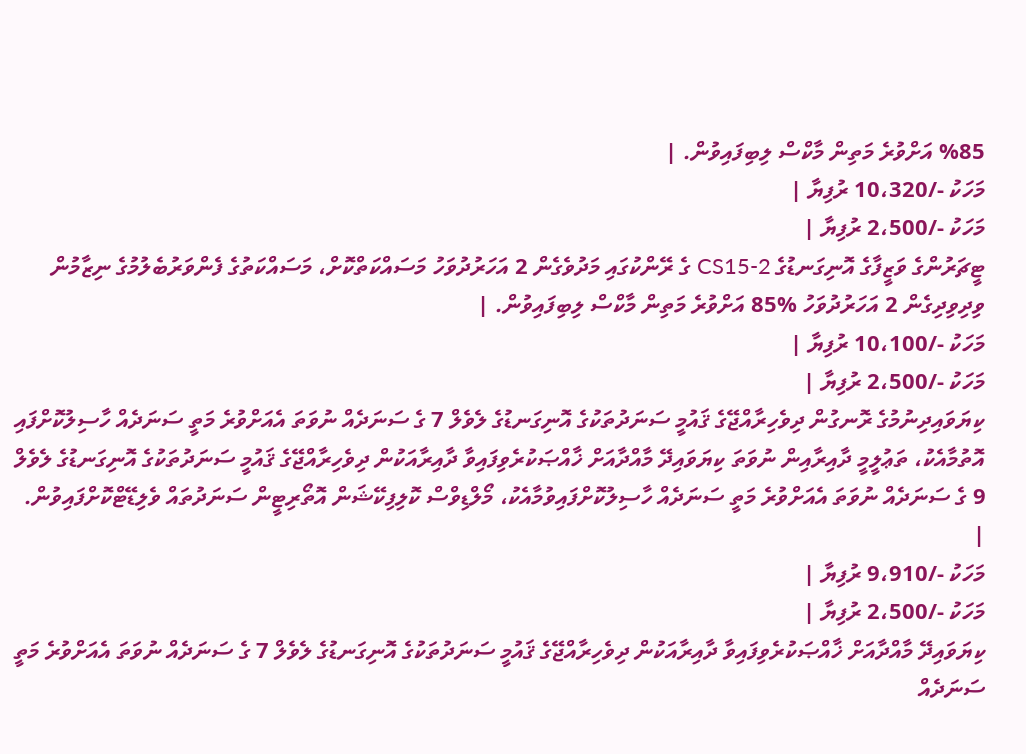%85 އަށްވުރެ މަތިން މާކްސް ލިބިފައިވުން. |
މަހަކު -/10،320 ރުފިޔާ |
މަހަކު -/2،500 ރުފިޔާ |
ޓީޗަރުންގެ ވަޒީފާގެ އޮނިގަނޑުގެ CS15-2 ގެ ރޭންކުގައި މަދުވެގެން 2 އަހަރުދުވަހު މަސައްކަތްކޮށް، މަސައްކަތުގެ ފެންވަރުބެލުމުގެ ނިޒާމުން ވިދިވިދިގެން 2 އަހަރުދުވަހު %85 އަށްވުރެ މަތިން މާކްސް ލިބިފައިވުން. |
މަހަކު -/10،100 ރުފިޔާ |
މަހަކު -/2،500 ރުފިޔާ |
ކިޔަވައިދިނުމުގެ ރޮނގުން ދިވެހިރާއްޖޭގެ ޤައުމީ ސަނަދުތަކުގެ އޮނިގަނޑުގެ ލެވެލް 7 ގެ ސަނަދެއް ނުވަތަ އެއަށްވުރެ މަތީ ސަނަދެއް ހާސިލުކޮށްފައި އޮތުމާއެކު، ތަޢުލީމީ ދާއިރާއިން ނުވަތަ ކިޔަވައިދޭ މާއްދާއަށް ޚާއްޞަކުރެވިފައިވާ ދާއިރާއަކުން ދިވެހިރާއްޖޭގެ ޤައުމީ ސަނަދުތަކުގެ އޮނިގަނޑުގެ ލެވެލް 9 ގެ ސަނަދެއް ނުވަތަ އެއަށްވުރެ މަތީ ސަނަދެއް ހާސިލުކޮށްފައިވުމާއެކު، މޯލްޑިވްސް ކޮލިފިކޭޝަން އޮތޯރިޓީން ސަނަދުތައް ވެލިޑޭޓްކޮށްފައިވުން. |
މަހަކު -/9،910 ރުފިޔާ |
މަހަކު -/2،500 ރުފިޔާ |
ކިޔަވައިދޭ މާއްދާއަށް ޚާއްޞަކުރެވިފައިވާ ދާއިރާއަކުން ދިވެހިރާއްޖޭގެ ޤައުމީ ސަނަދުތަކުގެ އޮނިގަނޑުގެ ލެވެލް 7 ގެ ސަނަދެއް ނުވަތަ އެއަށްވުރެ މަތީ ސަނަދެއް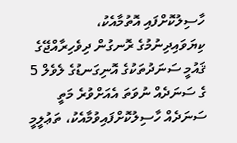ހާސިލުކޮށްފައި އޮތުމާއެކު، ކިޔަވައިދިނުމުގެ ރޮނގުން ދިވެހިރާއްޖޭގެ ޤައުމީ ސަނަދުތަކުގެ އޮނިގަނޑުގެ ލެވެލް 5 ގެ ސަނަދެއް ނުވަތަ އެއަށްވުރެ މަތީ ސަނަދެއް ހާސިލުކޮށްފައިވުމާއެކު، ތަޢުލީމީ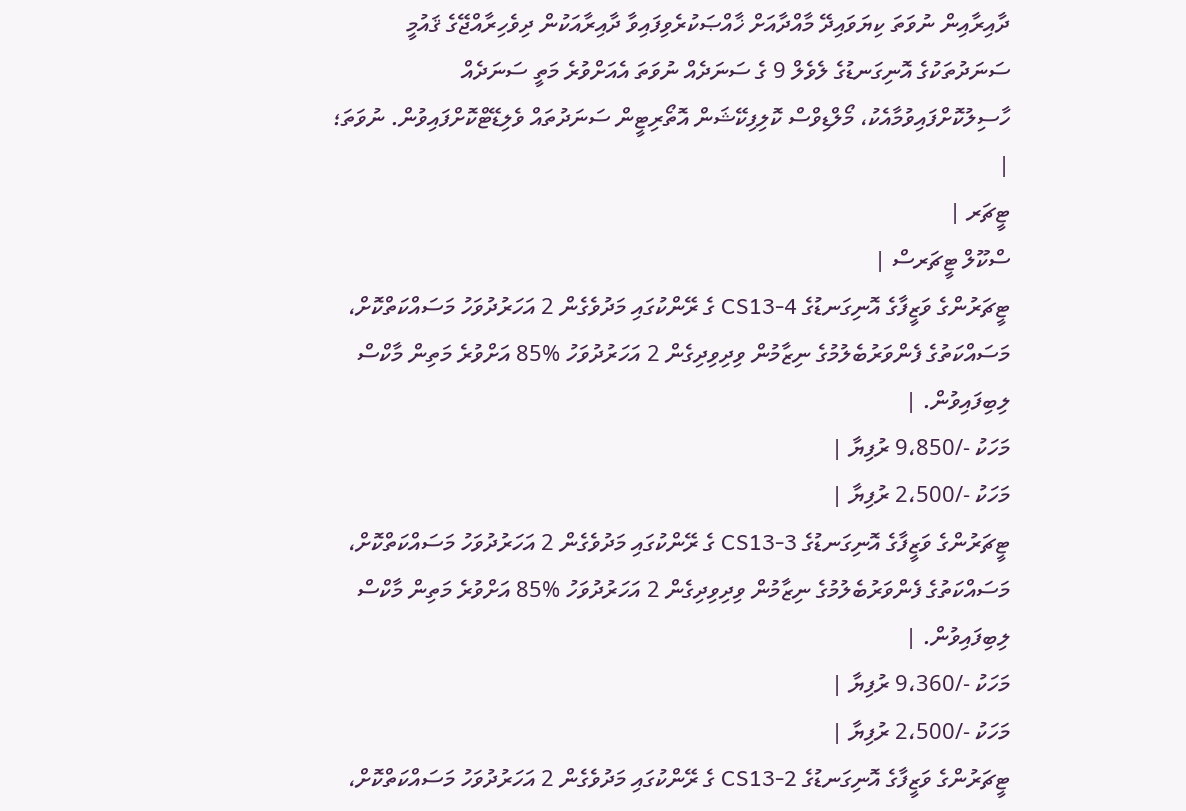ދާއިރާއިން ނުވަތަ ކިޔަވައިދޭ މާއްދާއަށް ޚާއްޞަކުރެވިފައިވާ ދާއިރާއަކުން ދިވެހިރާއްޖޭގެ ޤައުމީ ސަނަދުތަކުގެ އޮނިގަނޑުގެ ލެވެލް 9 ގެ ސަނަދެއް ނުވަތަ އެއަށްވުރެ މަތީ ސަނަދެއް ހާސިލުކޮށްފައިވުމާއެކު، މޯލްޑިވްސް ކޮލިފިކޭޝަން އޮތޯރިޓީން ސަނަދުތައް ވެލިޑޭޓްކޮށްފައިވުން. ނުވަތަ؛ |
ޓީޗަރ |
ސްކޫލް ޓީޗަރސް |
ޓީޗަރުންގެ ވަޒީފާގެ އޮނިގަނޑުގެ 4-CS13 ގެ ރޭންކުގައި މަދުވެގެން 2 އަހަރުދުވަހު މަސައްކަތްކޮށް، މަސައްކަތުގެ ފެންވަރުބެލުމުގެ ނިޒާމުން ވިދިވިދިގެން 2 އަހަރުދުވަހު %85 އަށްވުރެ މަތިން މާކްސް ލިބިފައިވުން. |
މަހަކު -/9،850 ރުފިޔާ |
މަހަކު -/2،500 ރުފިޔާ |
ޓީޗަރުންގެ ވަޒީފާގެ އޮނިގަނޑުގެ 3-CS13 ގެ ރޭންކުގައި މަދުވެގެން 2 އަހަރުދުވަހު މަސައްކަތްކޮށް، މަސައްކަތުގެ ފެންވަރުބެލުމުގެ ނިޒާމުން ވިދިވިދިގެން 2 އަހަރުދުވަހު %85 އަށްވުރެ މަތިން މާކްސް ލިބިފައިވުން. |
މަހަކު -/9،360 ރުފިޔާ |
މަހަކު -/2،500 ރުފިޔާ |
ޓީޗަރުންގެ ވަޒީފާގެ އޮނިގަނޑުގެ 2-CS13 ގެ ރޭންކުގައި މަދުވެގެން 2 އަހަރުދުވަހު މަސައްކަތްކޮށް،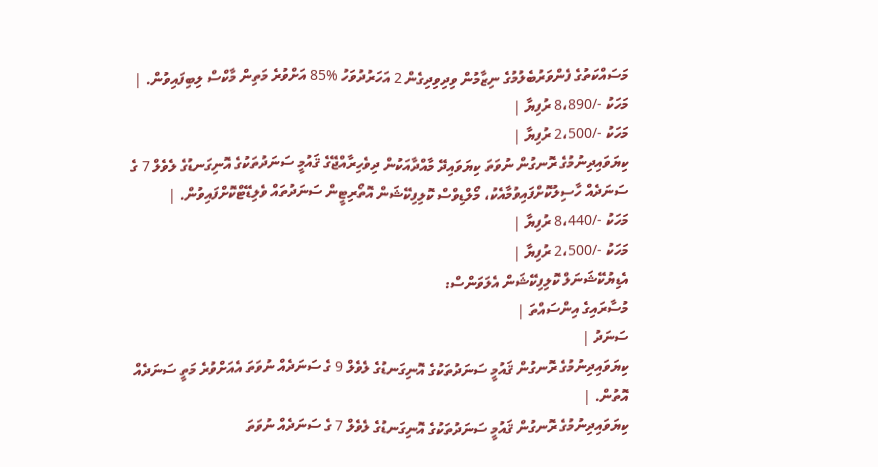މަސައްކަތުގެ ފެންވަރުބެލުމުގެ ނިޒާމުން ވިދިވިދިގެން 2 އަހަރުދުވަހު %85 އަށްވުރެ މަތިން މާކްސް ލިބިފައިވުން. |
މަހަކު -/8،890 ރުފިޔާ |
މަހަކު -/2،500 ރުފިޔާ |
ކިޔަވައިދިނުމުގެ ރޮނގުން ނުވަތަ ކިޔަވައިދޭ މާއްދާއަކުން ދިވެހިރާއްޖޭގެ ޤައުމީ ސަނަދުތަކުގެ އޮނިގަނޑުގެ ލެވެލް 7 ގެ ސަނަދެއް ހާސިލުކޮށްފައިވުމާއެކު، މޯލްޑިވްސް ކޮލިފިކޭޝަން އޮތޯރިޓީން ސަނަދުތައް ވެލިޑޭޓްކޮށްފައިވުން. |
މަހަކު -/8،440 ރުފިޔާ |
މަހަކު -/2،500 ރުފިޔާ |
އެޑިޔުކޭޝަނަލް ކޮލިފިކޭޝަން އެލަވަންސް:
މުސާރައިގެ އިންސައްތަ |
ސަނަދު |
ކިޔަވައިދިނުމުގެ ރޮނގުން ޤައުމީ ސަނަދުތަކުގެ އޮނިގަނޑުގެ ލެވެލް 9 ގެ ސަނަދެއް ނުވަތަ އެއަށްވުރެ މަތީ ސަނަދެއް އޮތުން. |
ކިޔަވައިދިނުމުގެ ރޮނގުން ޤައުމީ ސަނަދުތަކުގެ އޮނިގަނޑުގެ ލެވެލް 7 ގެ ސަނަދެއް ނުވަތަ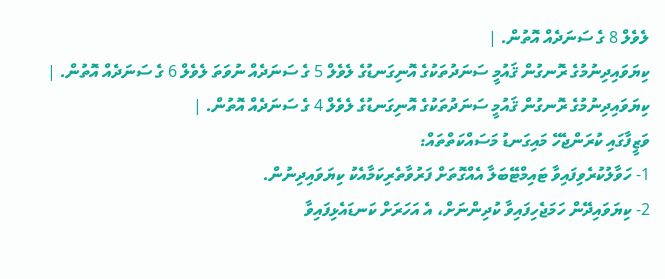ލެވެލް 8 ގެ ސަނަދެއް އޮތުން. |
ކިޔަވައިދިނުމުގެ ރޮނގުން ޤައުމީ ސަނަދުތަކުގެ އޮނިގަނޑުގެ ލެވެލް 5 ގެ ސަނަދެއް ނުވަތަ ލެވެލް 6 ގެ ސަނަދެއް އޮތުން. |
ކިޔަވައިދިނުމުގެ ރޮނގުން ޤައުމީ ސަނަދުތަކުގެ އޮނިގަނޑުގެ ލެވެލް 4 ގެ ސަނަދެއް އޮތުން. |
ވަޒީފާގައި ކުރަންޖެހޭ މައިގަނޑު މަސައްކަތްތައް:
1- ހަވާލުކުރެވިފައިވާ ޓައިމްޓޭބަލާ އެއްގޮތަށް ފަރުވާތެރިކަމާއެކު ކިޔަވައިދިނުން.
2- ކިޔަވައިދޭން ހަމަޖެހިފައިވާ ކުދިންނަށް، އެ އަހަރަށް ކަނޑައެޅިފައިވާ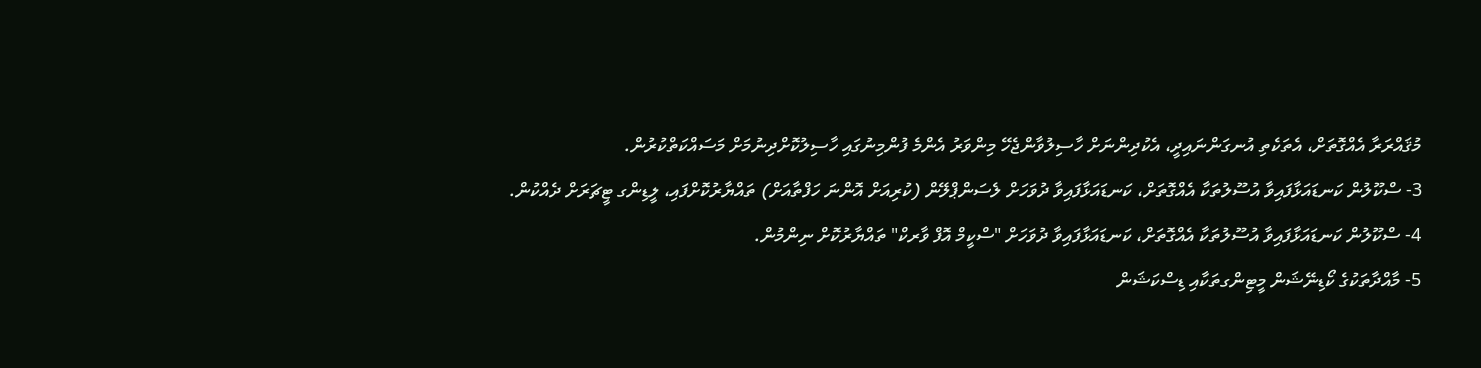މުޤައްރަރާ އެއްގޮތަށް، އެތަކެތި އުނގަންނައިދީ، އެކުދިންނަށް ހާސިލުވާންޖެހޭ މިންވަރު އެންމެ ފުންމިނުގައި ހާސިލުކޮށްދިނުމަށް މަސައްކަތްކުރުން.
3- ސްކޫލުން ކަނޑައަޅާފައިވާ އުސޫލުތަކާ އެއްގޮތަށް، ކަނޑައަޅާފައިވާ ދުވަހަށް ލެސަންޕްލޭން (ކުރިއަށް އޮންނަ ހަފްތާއަށް) ތައްޔާރުކޮށްފައި، ލީޑިންގ ޓީޗަރަށް ދެއްކުން.
4- ސްކޫލުން ކަނޑައަޅާފައިވާ އުސޫލުތަކާ އެއްގޮތަށް، ކަނޑައަޅާފައިވާ ދުވަހަށް "ސްކީމް އޮފް ވާރކް" ތައްޔާރުކޮށް ނިންމުން.
5- މާއްދާތަކުގެ ކޯޑިނޭޝަން މީޓިންގތަކާއި ޑިސްކަޝަން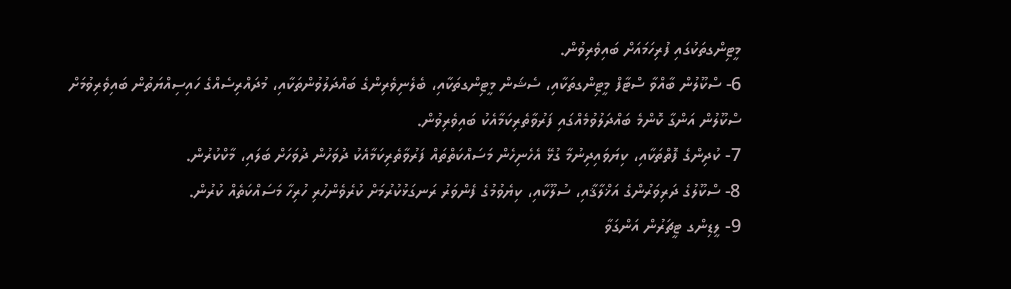މީޓިންގތަކުގައި ފުރިހަމައަށް ބައިވެރިވުން.
6- ސްކޫލުން ބާއްވާ ސްޓާފް މީޓިންގތަކާއި، ސެޝަން މީޓިންގތަކާއި، ބެލެނިވެރިންގެ ބައްދަލުވުންތަކާއި، މުދައްރިސެއްގެ ހައިސިއްޔަތުން ބައިވެރިވުމަށް ސްކޫލުން އަންގާ ކޮންމެ ބައްދަލުވުމެއްގައި ފަރުވާތެރިކަމާއެކު ބައިވެރިވުން.
7- ކުދިންގެ ފޮތްތަކާއި، ކިޔަވައިދިނުމާ ގުޅޭ އެހެނިހެން މަސައްކަތްތައް ފަރުވާތެރިކަމާއެކު ދުވަހުން ދުވަހަށް ބަލައި، މާކްކުރުން.
8- ސްކޫލުގެ ދަރިވަރުންގެ އަޚްލާޤާއި، ސުލޫކާއި، ކިޔެވުމުގެ ފެންވަރު ރަނގަޅުކުރުމަށް ކުރެވެންހުރި ހުރިހާ މަސައްކަތެއް ކުރުން.
9- ލީޑިންގ ޓީޗަރުން އަންގަވާ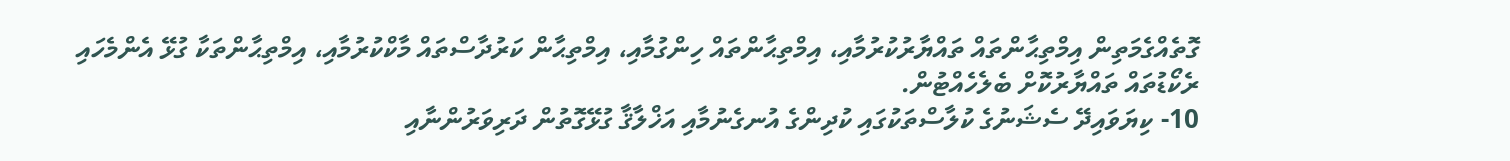ގޮތެއްގެމަތިން އިމްތިޙާންތައް ތައްޔާރުކުރުމާއި، އިމްތިޙާންތައް ހިންގުމާއި، އިމްތިޙާން ކަރުދާސްތައް މާކްކުރުމާއި، އިމްތިޙާންތަކާ ގުޅޭ އެންމެހައި ރެކޯޑުތައް ތައްޔާރުކޮށް ބެލެހެއްޓުން.
10- ކިޔަވައިދޭ ސެޝަނުގެ ކުލާސްތަކުގައި ކުދިންގެ އުނގެނުމާއި އަޚްލާޤާ ގުޅޭގޮތުން ދަރިވަރުންނާއި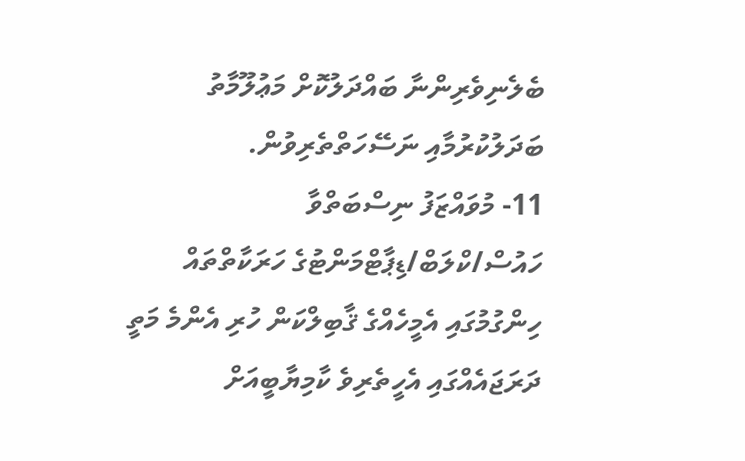ބެލެނިވެރިންނާ ބައްދަލުކޮށް މަޢުލޫމާތު ބަދަލުކުރުމާއި ނަސޭހަތްތެރިވުން.
11- މުވައްޒަފު ނިސްބަތްވާ ހައުސް/ކްލަބް/ޑިޕާޓްމަންޓުގެ ހަރަކާތްތައް ހިންގުމުގައި އެމީހެއްގެ ޤާބިލްކަން ހުރި އެންމެ މަތީ ދަރަޖައެއްގައި އެހީތެރިވެ ކާމިޔާބީއަށް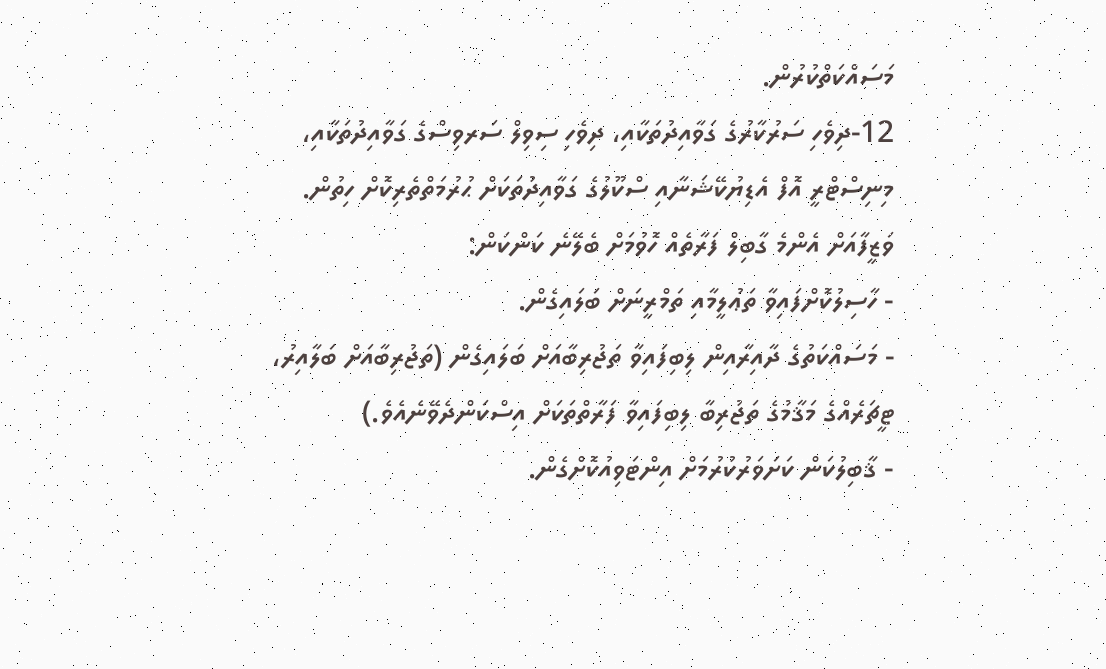މަސައްކަތްކުރުން.
12-ދިވެހި ސަރުކާރުގެ ގަވާއިދުތަކާއި، ދިވެހި ސިވިލް ސަރވިސްގެ ގަވާއިދުތަކާއި، މިނިސްޓްރީ އޮފް އެޑިޔުކޭޝަނާއި ސްކޫލުގެ ގަވާއިދުތަކަށް ޙުރުމަތްތެރިކޮށް ހިތުން.
ވަޒީފާއަށް އެންމެ ގާބިލް ފަރާތެއް ހޮވުމަށް ބެލޭނެ ކަންކަން:
- ހާސިލުކޮށްފައިވާ ތަޢުލީމާއި ތަމްރީނަށް ބަލައިގެން.
- މަސައްކަތުގެ ދާއިރާއިން ލިބިފައިވާ ތަޖުރިބާއަށް ބަލައިގެން (ތަޖުރިބާއަށް ބަލާއިރު، ޓީޗަރެއްގެ މަޤާމުގެ ތަޖުރިބާ ލިބިފައިވާ ފަރާތްތަކަށް އިސްކަންދެވޭނެއެވެ.)
- ޤާބިލުކަން ކަށަވަރުކުރުމަށް އިންޓަވިއުކޮށްގެން.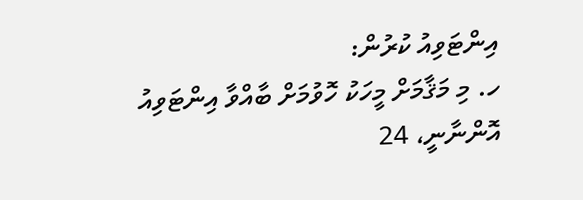އިންޓަވިއު ކުރުން:
ހ. މި މަޤާމަށް މީހަކު ހޮވުމަށް ބާއްވާ އިންޓަވިއު އޮންނާނީ، 24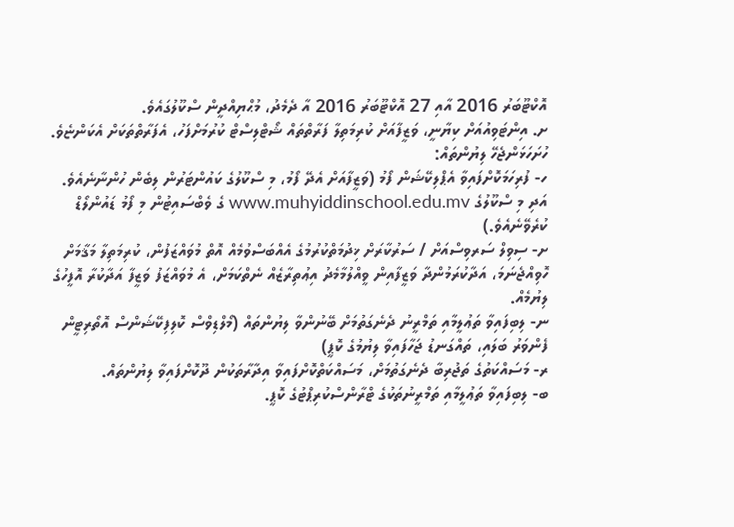އޮކްޓޫބަރު 2016 އާއި 27 އޮކްޓޫބަރު 2016 އާ ދެމެދު، މުޙްޔިއްދީން ސްކޫލުގައެވެ.
ށ. އިންޓަވިއުއަށް ކިޔާނީ، ވަޒީފާއަށް ކުރިމަތިލާ ފަރާތްތައް ޝޯޓްލިސްޓް ކުރުމަށްފަހު، އެފަރާތްތަކަށް އެކަންޏެވެ.
ހުށަހަޅަންޖެހޭ ލިޔުންތައް:
ހ- ފުރިހަމަކޮށްފައިވާ އެޕްލިކޭޝަން ފޯމު (ވަޒީފާއަށް އެދޭ ފޯމު، މި ސްކޫލުގެ ކައުންޓަރުން ލިބެން ހުންނާނެއެވެ. އަދި މި ސްކޫލުގެ www.muhyiddinschool.edu.mv ގެ ވެބްސައިޓުން މި ފޯމު ޑައުންލޯޑް ކުރެވޭނެއެވެ.)
ށ- ސިވިލް ސަރވިސްއަށް / ސަރުކާރަށް ޚިދުމަތްކުރުމުގެ އެއްބަސްވުމެއް އޮތް މުވައްޒަފުން، ކުރިމަތިލާ މަޤާމަށް ހޮވިއްޖެނަމަ، އަދާކުރަމުންދާ ވަޒީފާއިން ވީއްލުމާމެދު އިޢުތިރާޒެއް ނެތްކަމަށް، އެ މުވައްޒަފު ވަޒީފާ އަދާކުރާ އޮފީހުގެ ލިޔުމެއް.
ނ- ލިބިފައިވާ ތަޢުލީމާއި ތަމްރީނު ދެނެގަތުމަށް ބޭނުންވާ ލިޔުންތައް (މޯލްޑިވްސް ކޮލިފިކޭޝަންސް އޮތޯރިޓީން ފެންވަރު ބަލައި، ތައްގަނޑު ޖަހާފައިވާ ލިޔުމުގެ ކޮޕީ)
ރ- މަސައްކަތުގެ ތަޖުރިބާ ދެނެގަތުމަށް، މަސައްކަތްކޮށްފައިވާ އިދާރާތަކުން ދޫކޮށްފައިވާ ލިޔުންތައް.
ބ- ލިބިފައިވާ ތަޢުލީމާއި ތަމްރީނުތަކުގެ ޓްރާންސްކުރިޕްޓުގެ ކޮޕީ.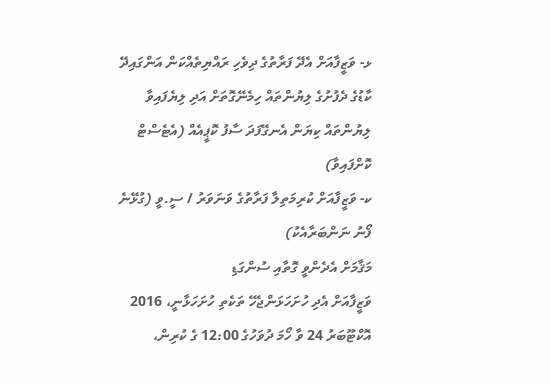ޅ- ވަޒީފާއަށް އެދޭ ފަރާތުގެ ދިވެހި ރައްޔިތެއްކަން އަންގައިދޭ ކާޑުގެ ދެފުށުގެ ލިޔުންތައް ހިމެނޭގޮތަށް އަދި ލިޔެފައިވާ ލިޔުންތައް ކިޔަން އެނގޭފަދަ ސާފު ކޮޕީއެއް (އެޓެސްޓް ކޮށްފައިވާ)
ކ- ވަޒީފާއަށް ކުރިމަތިލާ ފަރާތުގެ ވަނަވަރު / ސީ.ވީ (ގުޅޭނެ ފޯނު ނަންބަރާއެކު)
މަޤާމަށް އެދެންވީ ގޮތާއި ސުންގަޑި
ވަޒީފާއަށް އެދި ހުށަހަޅަންޖެހޭ ތަކެތި ހުށަހަޅާނީ، 2016 އޮކްޓޫބަރު 24 ވާ ހޯމަ ދުވަހުގެ 12:00 ގެ ކުރިން،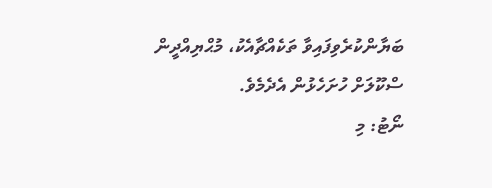ބަޔާންކުރެވިފައިވާ ތަކެއްޗާއެކު، މުޙްޔިއްދީން ސްކޫލަށް ހުށަހެޅުން އެދެމެވެ.
ނޯޓު: މި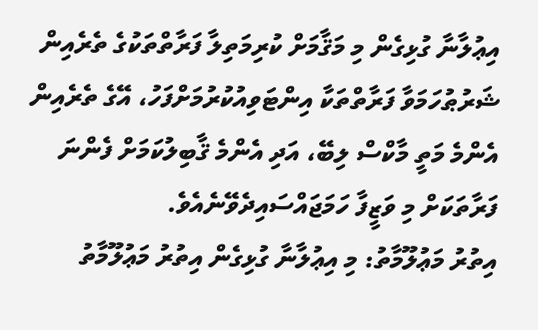އިޢުލާނާ ގުޅިގެން މި މަޤާމަށް ކުރިމަތިލާ ފަރާތްތަކުގެ ތެރެއިން ޝަރުޠުހަމަވާ ފަރާތްތަކާ އިންޓަވިއުކުރުމަށްފަހު، އޭގެ ތެރެއިން އެންމެ މަތީ މާކްސް ލިބޭ، އަދި އެންމެ ޤާބިލުކަމަށް ފެންނަ ފަރާތަކަށް މި ވަޒީފާ ހަމަޖައްސައިދެވޭނެއެވެ.
އިތުރު މަޢުލޫމާތު: މި އިޢުލާނާ ގުޅިގެން އިތުރު މަޢުލޫމާތު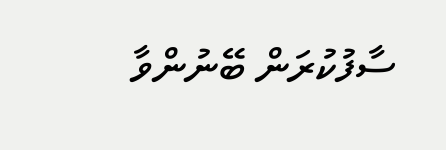ސާފުކުރަން ބޭނުންވާ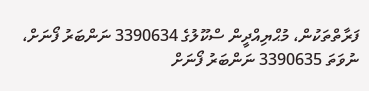ފަރާތްތަކުން، މުޙްޔިއްދީން ސްކޫލުގެ 3390634 ނަންބަރު ފޯނަށް، ނުވަތަ 3390635 ނަންބަރު ފޯނަށް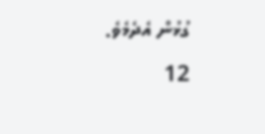ގުޅުން އެދެމެވެ.
12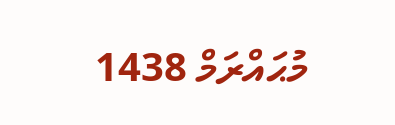މުޙައްރަމް 1438